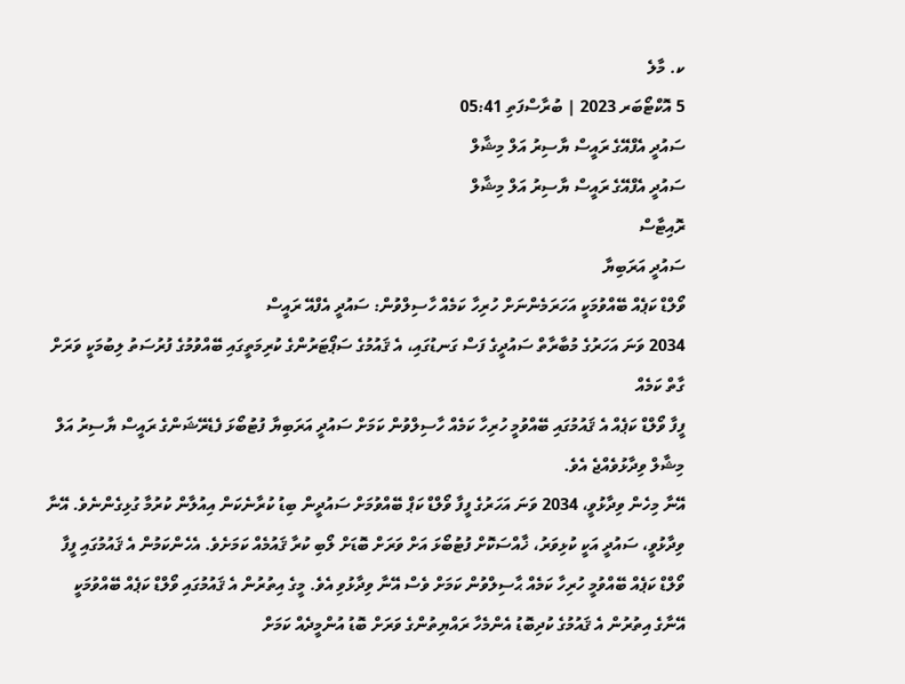ކ. މާލެ
5 އޮކްޓޯބަރ 2023 | ބުރާސްފަތި 05:41
ސައުދީ އެފްއޭގެ ރައީސް ޔާސިރު އަލް މިޝާލް
ސައުދީ އެފްއޭގެ ރައީސް ޔާސިރު އަލް މިޝާލް
ރޮއިޓާސް
ސައުދީ އަރަބިޔާ
ވޯލްޑް ކަޕެއް ބޭއްވުމަކީ އަހަރަމެންނަށް ހުރިހާ ކަމެއް ހާސިލްވުން: ސައުދީ އެފްއޭ ރައީސް
2034 ވަނަ އަހަރުގެ މުބާރާތް ސައުދީގެ ފަސް ގަނޑުގައި، އެ ޤައުމުގެ ސަޕޯޓަރުންގެ ކުރިމަތީގައި ބޭއްވުމުގެ ފުރުސަތު ލިބުމަކީ ވަރަށް ގާތް ކަމެއް
ފީފާ ވޯލްޑް ކަޕެއް އެ ޤައުމުގައި ބޭއްވުމީ ހުރިހާ ކަމެއް ހާސިލްވުން ކަމަށް ސައުދީ އަރަބިޔާ ފުޓުބޯޅަ ފެޑެރޭޝަންގެ ރައީސް ޔާސިރު އަލް މިޝާލް ވިދާޅުވެއްޖެ އެވެ.
އޭނާ މިހެން ވިދާޅުވީ، 2034 ވަނަ އަހަރުގެ ފީފާ ވޯލްޑް ކަޕް ބޭއްވުމަށް ސައުދީން ބިޑު ކުރާނެކަން އިއުލާން ކުރުމާ ގުޅިގެންނެވެ. އޭނާ ވިދާޅުވީ، ސައުދީ އަކީ ކުޅިވަރު، ޚާއްސަކޮށް ފުޓުބޯޅަ އަށް ވަރަށް ބޮޑަށް ލޯބި ކުރާ ޤައުމެއް ކަމަށެވެ. އެހެންކަމުން އެ ޤައުމުގައި ފީފާ ވޯލްޑް ކަޕެއް ބޭއްވުމީ ހުރިހާ ކަމެއް ޙާސިލްވުން ކަމަށް ވެސް އޭނާ ވިދާޅުވި އެވެ. މީގެ އިތުރުން އެ ޤައުމުގައި ވޯލްޑް ކަޕެއް ބޭއްވުމަކީ އޭނާގެ އިތުރުން އެ ޤައުމުގެ ކުދިބޮޑު އެންމެހާ ރައްޔިތުންގެ ވަރަށް ބޮޑު އުންމީދެއް ކަމަށް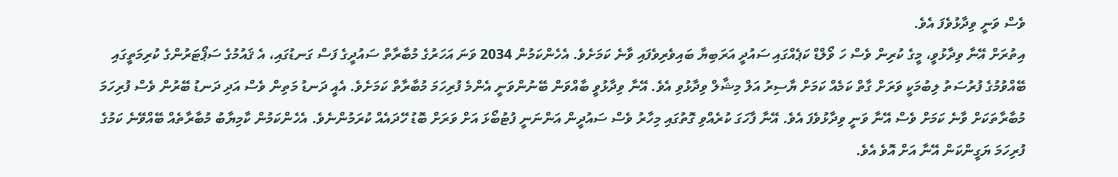ވެސް ވަނީ ވިދާޅުވެފަ އެވެ.
އިތުރަށް އޭނާ ވިދާޅުވީ، މީގެ ކުރިން ވެސް ހަ ވޯލްޑް ކަޕެއްގައި ސައުދީ އަރަބިޔާ ބައިވެރިވެފައި ވާނެ ކަމަށެވެ. އެހެންކަމުން 2034 ވަނަ އަހަރުގެ މުބާރާތް ސައުދީގެ ފަސް ގަނޑުގައި، އެ ޤައުމުގެ ސަޕޯޓަރުންގެ ކުރިމަތީގައި ބޭއްވުމުގެ ފުރުސަތު ލިބުމަކީ ވަރަށް ގާތް ކަމެއް ކަމަށް ޔާސިރު އަލް މިޝާލް ވިދާޅުވި އެވެ. އޭނާ ވިދާޅުވީ ބާއްވަން ބޭނުންވަނީ އެންމެ ފުރިހަމަ މުބާރާތް ކަމަށެވެ. އެއީ ދަނޑު މަތިން ވެސް އަދި ދަނޑު ބޭރުން ވެސް ފުރިހަމަ މުބާރާތަކަށް ވާނެ ކަމަށް ވެސް އޭނާ ވަނީ ވިދާޅުވެފަ އެވެ. އޭނާ ފާހަގަ ކުރެއްވި ގޮތުގައި މިހާރު ވެސް ސައުދީން އަންނަނީ ފުޓުބޯޅަ އަށް ވަރަށް ބޮޑު ހޭދައެއް ކުރަމުންނެވެ. އެހެންކަމުން ކާމިޔާބު މުބާރާތެއް ބޭއްވޭނެ ކަމުގެ ފުރިހަމަ ޔަގީންކަން އޭނާ އަށް އޮވެ އެވެ.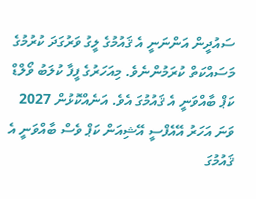ސައުދީން އަންނަނީ އެ ޤައުމުގެ ލީގު ވަރުގަދަ ކުރުމުގެ މަސައްކަތް ކުރަމުންނެވެ. މިއަހަރުގެ ފީފާ ކުލަބު ވޯލްޑް ކަޕް ބާއްވަނީ އެ ޤައުމުގަ އެވެ. އަނެއްކޮޅުން 2027 ވަނަ އަހަރު އޭއެފްސީ އޭޝިއަން ކަޕް ވެސް ބާއްވަނީ އެ ޤައުމުގަ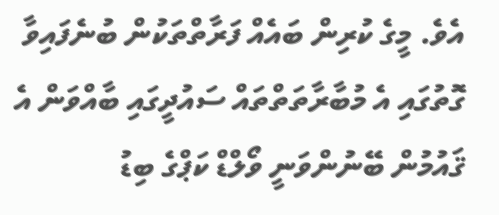އެވެ. މީގެ ކުރިން ބައެއް ފަރާތްތަކުން ބުނެފައިވާ ގޮތުގައި އެ މުބާރާތަތްތައް ސައުދީގައި ބާއްވަން އެ ޤައުމުން ބޭނުންވަނީ ވޯލްޑް ކަޕްގެ ބިޑު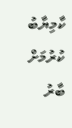ކާމިޔާބު ކުރުމަށް ބާރު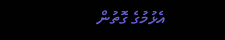އެޅުމުގެ ގޮތުން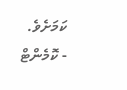ކަމަށެވެ.
- ކޮމެންޓް